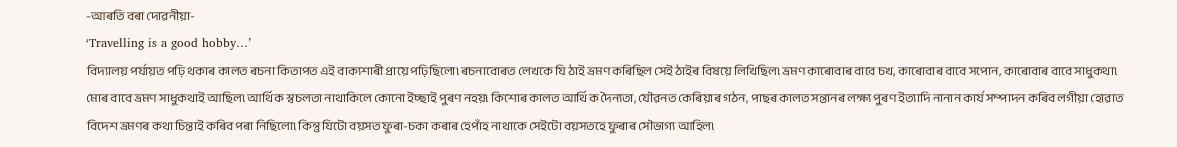-আৰতি বৰা দোৱনীয়া-
‘Travelling is a good hobby…’
বিদ্যালয় পৰ্যায়ত পঢ়ি থকাৰ কালত ৰচনা কিতাপত এই বাক্যশাৰী প্ৰায়ে পঢ়িছিলো৷ ৰচনাবোৰত লেখকে যি ঠাই ভ্ৰমণ কৰিছিল সেই ঠাইৰ বিষয়ে লিখিছিল৷ ভ্ৰমণ কাৰোবাৰ বাবে চখ, কাৰোবাৰ বাবে সপোন, কাৰোবাৰ বাবে সাধুকথা৷ মোৰ বাবে ভ্ৰমণ সাধুকথাই আছিল৷ আৰ্থিক স্বচলতা নাথাকিলে কোনো ইচ্ছাই পুৰণ নহয়৷ কিশোৰ কালত আৰ্থিক দৈন্যতা, যৌৱনত কেৰিয়াৰ গঠন, পাছৰ কালত সন্তানৰ লক্ষ্য পুৰণ ইত্যাদি নানান কাৰ্য সম্পাদন কৰিব লগীয়া হোৱাত বিদেশ ভ্ৰমণৰ কথা চিন্তাই কৰিব পৰা নিছিলো৷ কিন্তু যিটো বয়সত ফুৰা-চকা কৰাৰ হেপাঁহ নাথাকে সেইটো বয়সতহে ফুৰাৰ সৌভাগ্য আহিল৷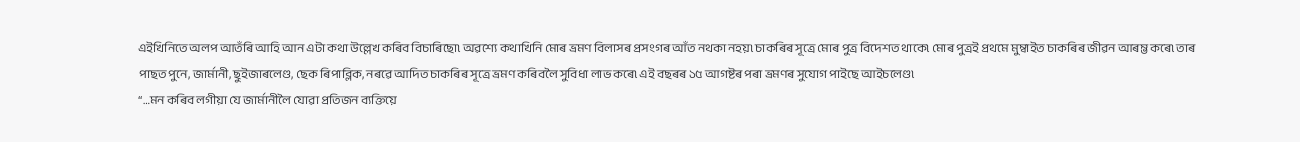এইখিনিতে অলপ আতঁৰি আহি আন এটা কথা উল্লেখ কৰিব বিচাৰিছো৷ অৱশ্যে কথাখিনি মোৰ ভ্ৰমণ বিলাসৰ প্ৰসংগৰ আঁত নথকা নহয়৷ চাকৰিৰ সূত্ৰে মোৰ পুত্ৰ বিদেশত থাকে৷ মোৰ পুত্ৰই প্ৰথমে মুম্বাইত চাকৰিৰ জীৱন আৰম্ভ কৰে৷ তাৰ পাছত পুনে, জাৰ্মানী, ছুইজাৰলেণ্ড, ছেক ৰিপাব্লিক, নৰৱে আদিত চাকৰিৰ সূত্ৰে ভ্ৰমণ কৰিবলৈ সুবিধা লাভ কৰে৷ এই বছৰৰ ১৫ আগষ্টৰ পৰা ভ্ৰমণৰ সুযোগ পাইছে আইচলেণ্ড৷
‘‘…মন কৰিব লগীয়া যে জাৰ্মানীলৈ যোৱা প্ৰতিজন ব্যক্তিয়ে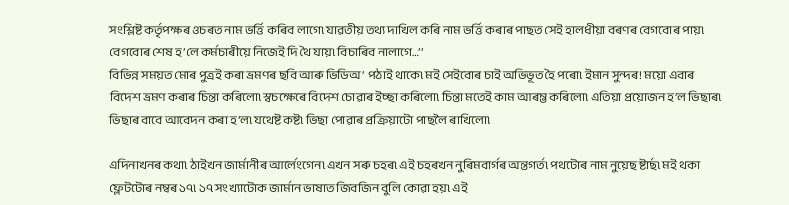সংশ্লিষ্ট কৰ্তৃপক্ষৰ ওচৰত নাম ভৰ্ত্তি কৰিব লাগে৷ যাৱতীয় তথ্য দাখিল কৰি নাম ভৰ্ত্তি কৰাৰ পাছত সেই হালধীয়া বৰণৰ বেগবোৰ পায়৷ বেগবোৰ শেষ হ’লে কৰ্মচাৰীয়ে নিজেই দি থৈ যায়৷ বিচাৰিব নালাগে…’’
বিভিন্ন সময়ত মোৰ পুত্ৰই কৰা ভ্ৰমণৰ ছবি আৰু ভিডিঅ’ পঠাই থাকে৷ মই সেইবোৰ চাই অভিভূত হৈ পৰো৷ ইমান সুন্দৰ! ময়ো এবাৰ বিদেশ ভ্ৰমণ কৰাৰ চিন্তা কৰিলো৷ স্বচক্ষেৰে বিদেশ চোৱাৰ ইচ্ছা কৰিলো৷ চিন্তা মতেই কাম আৰম্ভ কৰিলো৷ এতিয়া প্ৰয়োজন হ’ল ভিছাৰ৷ ভিছাৰ বাবে আবেদন কৰা হ’ল৷ যথেষ্ট কষ্ট৷ ভিছা পোৱাৰ প্ৰক্ৰিয়াটো পাছলৈ ৰাখিলো৷

এদিনাখনৰ কথা৷ ঠাইখন জাৰ্মানীৰ আৰ্লেংগেন৷ এখন সৰু চহৰ৷ এই চহৰখন নুৰিমবাৰ্গৰ অন্তগৰ্ত৷ পথটোৰ নাম নুয়েছ ষ্টাৰ্ছ৷ মই থকা ফ্লেটটোৰ নম্বৰ ১৭৷ ১৭ সংখ্যাটোক জাৰ্মান ভাষাত জিবজিন বুলি কোৱা হয়৷ এই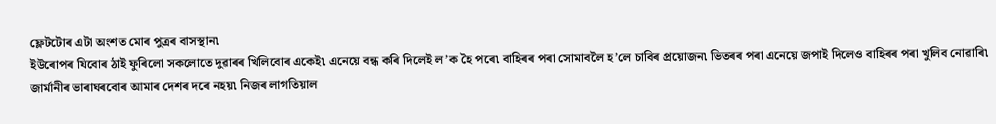ফ্লেটটোৰ এটা অংশত মোৰ পুত্ৰৰ বাসস্থান৷
ইউৰোপৰ যিবোৰ ঠাই ফুৰিলো সকলোতে দুৱাৰৰ খিলিবোৰ একেই৷ এনেয়ে বন্ধ কৰি দিলেই ল’ক হৈ পৰে৷ বাহিৰৰ পৰা সোমাবলৈ হ’লে চাবিৰ প্ৰয়োজন৷ ভিতৰৰ পৰা এনেয়ে জপাই দিলেও বাহিৰৰ পৰা খুলিব নোৱাৰি৷
জাৰ্মানীৰ ভাৰাঘৰবোৰ আমাৰ দেশৰ দৰে নহয়৷ নিজৰ লাগতিয়াল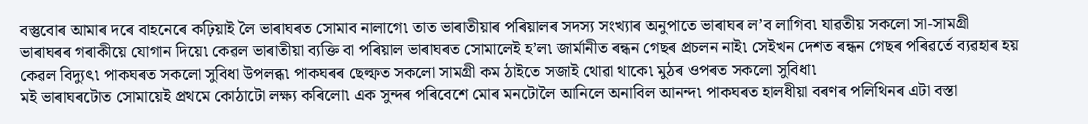বস্তুবোৰ আমাৰ দৰে বাহনেৰে কঢ়িয়াই লৈ ভাৰাঘৰত সোমাব নালাগে৷ তাত ভাৰাতীয়াৰ পৰিয়ালৰ সদস্য সংখ্যাৰ অনুপাতে ভাৰাঘৰ ল’ব লাগিব৷ যাৱতীয় সকলো সা-সামগ্ৰী ভাৰাঘৰৰ গৰাকীয়ে যোগান দিয়ে৷ কেৱল ভাৰাতীয়া ব্যক্তি বা পৰিয়াল ভাৰাঘৰত সোমালেই হ’ল৷ জাৰ্মানীত ৰন্ধন গেছৰ প্ৰচলন নাই৷ সেইখন দেশত ৰন্ধন গেছৰ পৰিৱৰ্তে ব্যৱহাৰ হয় কেৱল বিদ্যুৎ৷ পাকঘৰত সকলো সুবিধা উপলব্ধ৷ পাকঘৰৰ ছেল্ফত সকলো সামগ্ৰী কম ঠাইতে সজাই থোৱা থাকে৷ মুঠৰ ওপৰত সকলো সুবিধা৷
মই ভাৰাঘৰটোত সোমায়েই প্ৰথমে কোঠাটো লক্ষ্য কৰিলো৷ এক সুন্দৰ পৰিবেশে মোৰ মনটোলৈ আনিলে অনাবিল আনন্দ৷ পাকঘৰত হালধীয়া বৰণৰ পলিথিনৰ এটা বস্তা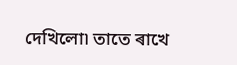দেখিলো৷ তাতে ৰাখে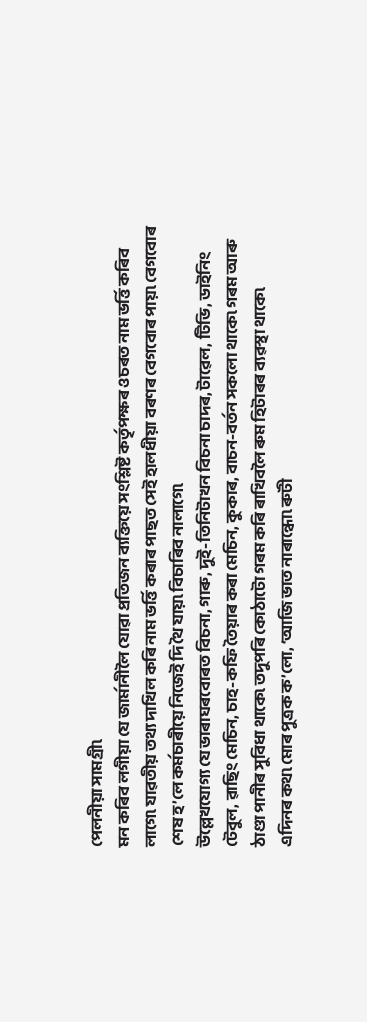পেলনীয়া সামগ্ৰী৷
মন কৰিব লগীয়া যে জাৰ্মানীলৈ যোৱা প্ৰতিজন ব্যক্তিয়ে সংশ্লিষ্ট কৰ্তৃপক্ষৰ ওচৰত নাম ভৰ্ত্তি কৰিব লাগে৷ যাৱতীয় তথ্য দাখিল কৰি নাম ভৰ্ত্তি কৰাৰ পাছত সেই হালধীয়া বৰণৰ বেগবোৰ পায়৷ বেগবোৰ শেষ হ’লে কৰ্মচাৰীয়ে নিজেই দি থৈ যায়৷ বিচাৰিব নালাগে৷
উল্লেখযোগ্য যে ভাৰাঘৰবোৰত বিচনা, গাৰু, দুই-তিনিটাখন বিচনা চাদৰ, টাৱেল, টিভি, ডাইনিং টেবুল, ৱাছিং মেচিন, চাহ-কফি তৈয়াৰ কৰা মেচিন, কুকাৰ, বাচন-বৰ্তন সকলো থাকে৷ গৰম আৰু ঠাণ্ডা পানীৰ সুবিধা থাকে৷ তদুপৰি কোঠাটো গৰম কৰি ৰাখিবলৈ ৰুম হিটাৰৰ ব্যৱস্থা থাকে৷
এদিনৰ কথ৷ মোৰ পুত্ৰক ক’লো, ‘আজি ভাত নাৰান্ধো৷ ৰুটী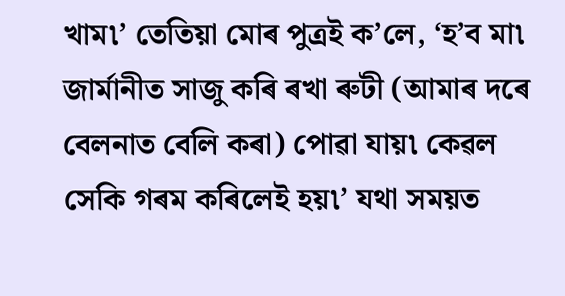খাম৷’ তেতিয়া মোৰ পুত্ৰই ক’লে, ‘হ’ব মা৷ জাৰ্মানীত সাজু কৰি ৰখা ৰুটী (আমাৰ দৰে বেলনাত বেলি কৰা) পোৱা যায়৷ কেৱল সেকি গৰম কৰিলেই হয়৷’ যথা সময়ত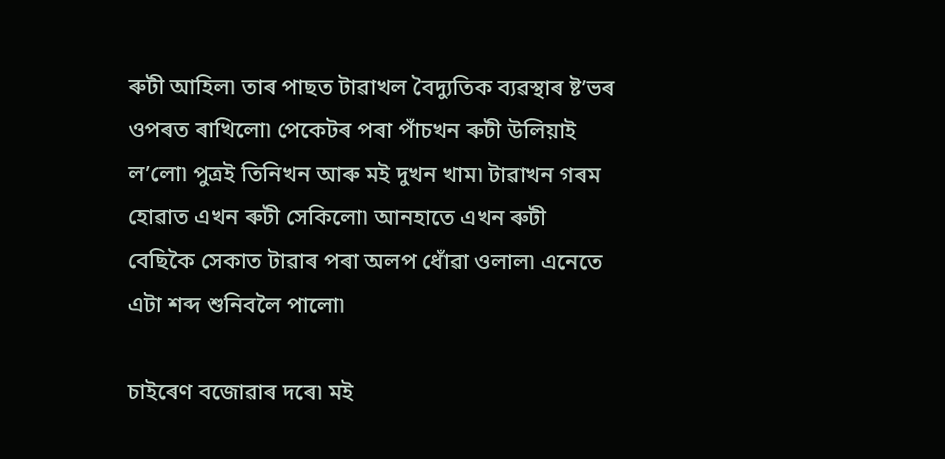ৰুটী আহিল৷ তাৰ পাছত টাৱাখল বৈদ্যুতিক ব্যৱস্থাৰ ষ্ট’ভৰ ওপৰত ৰাখিলো৷ পেকেটৰ পৰা পাঁচখন ৰুটী উলিয়াই ল’লো৷ পুত্ৰই তিনিখন আৰু মই দুখন খাম৷ টাৱাখন গৰম হোৱাত এখন ৰুটী সেকিলো৷ আনহাতে এখন ৰুটী বেছিকৈ সেকাত টাৱাৰ পৰা অলপ ধোঁৱা ওলাল৷ এনেতে এটা শব্দ শুনিবলৈ পালো৷

চাইৰেণ বজোৱাৰ দৰে৷ মই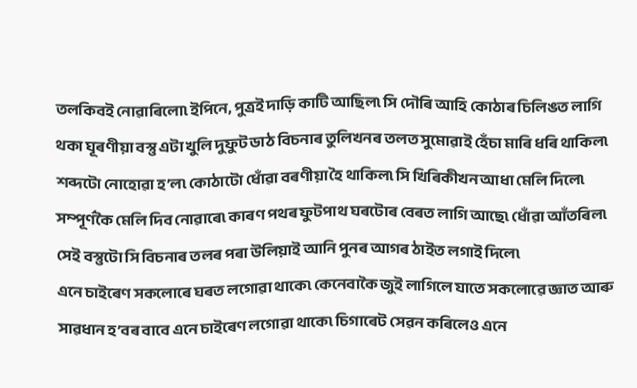তলকিবই নোৱাৰিলো৷ ইপিনে, পুত্ৰই দাড়ি কাটি আছিল৷ সি দৌৰি আহি কোঠাৰ চিলিঙত লাগি থকা ঘূৰণীয়া বস্তু এটা খুলি দুফুট ডাঠ বিচনাৰ তুলিখনৰ তলত সুমোৱাই হেঁচা মাৰি ধৰি থাকিল৷ শব্দটো নোহোৱা হ’ল৷ কোঠাটো ধোঁৱা বৰণীয়া হৈ থাকিল৷ সি খিৰিকীখন আধা মেলি দিলে৷ সম্পূৰ্ণকৈ মেলি দিব নোৱাৰে৷ কাৰণ পথৰ ফুটপাথ ঘৰটোৰ বেৰত লাগি আছে৷ ধোঁৱা আঁতৰিল৷ সেই বস্তুটো সি বিচনাৰ তলৰ পৰা উলিয়াই আনি পুনৰ আগৰ ঠাইত লগাই দিলে৷
এনে চাইৰেণ সকলোৰে ঘৰত লগোৱা থাকে৷ কেনেবাকৈ জুই লাগিলে যাতে সকলোৱে জ্ঞাত আৰু সাৱধান হ’বৰ বাবে এনে চাইৰেণ লগোৱা থাকে৷ চিগাৰেট সেৱন কৰিলেও এনে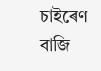চাইৰেণ বাজি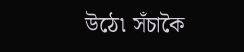উঠে৷ সঁচাকৈ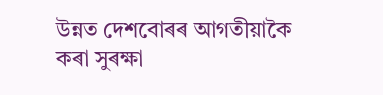উন্নত দেশবোৰৰ আগতীয়াকৈ কৰা সুৰক্ষা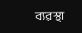ব্যৱস্থা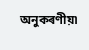অনুকৰণীয়৷